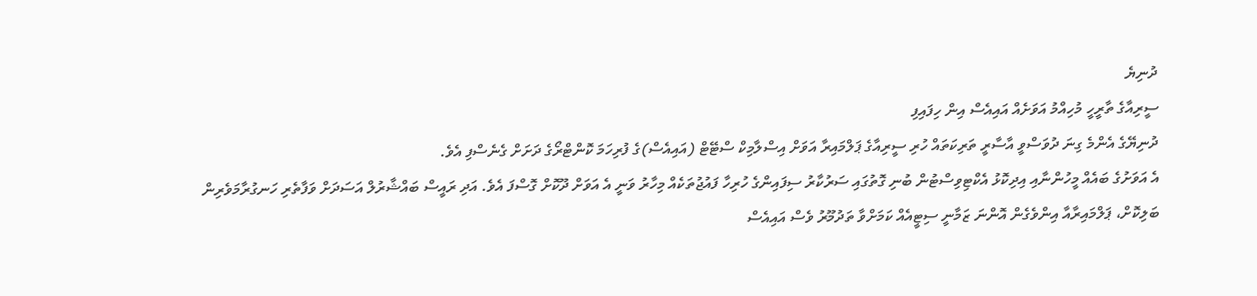ދުނިޔެ
ސީރިއާގެ ތާރީހީ މުހިއްމު އަވަށެއް އައިއެސް އިން ހިފައިފި
ދުނިޔޭގެ އެންމެ ގިނަ ދުވަސްވީ އާސާރީ ތަރިކަތައް ހުރި ސީރިއާގެ ޕަލްމައިރާ އަވަށް އިސްލާމިކް ސްޓޭޓް (އައިއެސް)ގެ ފުރިހަމަ ކޮންޓްރޯގެ ދަށަށް ގެނެސްފި އެވެ.
އެ އަވަށުގެ ބައެއް މީހުންނާއި އިދިކޮޅު އެކްޓިވިސްޓުން ބުނި ގޮތުގައި ސަރުކާރު ސިފައިންގެ ހުރިހާ ފައުޖުތަކެއް މިހާރު ވަނީ އެ އަވަށް ދޫކޮށް ގޮސްފަ އެވެ. އަދި ރައީސް ބައްޝާރުލް އަސަދަށް ވަފާތެރި ހަނގުރާމަވެރިން ބަލިކޮށް، ޕަލްމައިރާއާ އިންވެގެން އޮންނަ ޒަމާނީ ސިޓީއެއް ކަމަށްވާ ތަދުމޫރު ވެސް އައިއެސް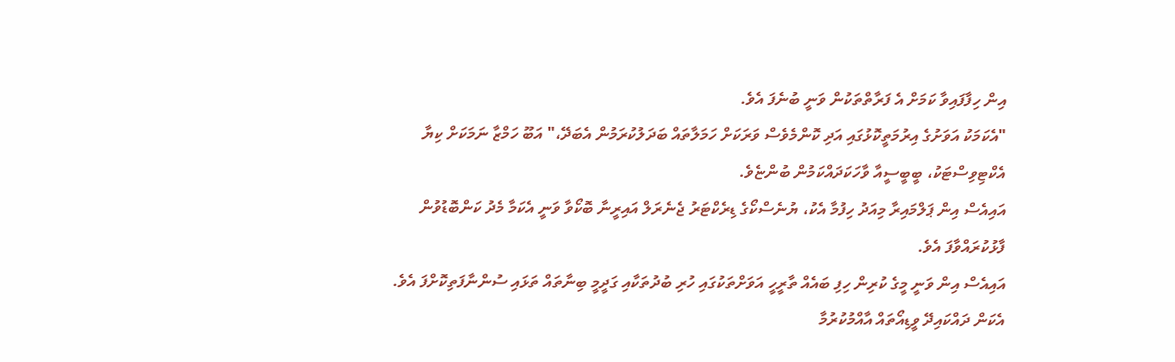އިން ހިފާފައިވާ ކަމަށް އެ ފަރާތްތަކުން ވަނީ ބުނެފަ އެވެ.
"އެކަމަކު އަވަށުގެ އިރުމަތީކޮޅުގައި އަދި ކޮންމެވެސް ވަރަކަށް ހަމަލާތައް ބަދަލުކުރަމުން އެބަދޭ،" އަބޫ ހަމްޒާ ނަމަކަށް ކިޔާ އެކްޓިވިސްޓަކު، ބީބީސީއާ ވާހަކަދައްކަމުން ބުންޏެވެ.
އައިއެސް އިން ޕަލްމައިރާ މިއަދު ހިފުމާ އެކު، ޔުނެސްކޯގެ ޑިރެކްޓަރު ޖެނެރަލް އައިރީނާ ބޮކޯވާ ވަނީ އެކަމާ މެދު ކަންބޮޑުވުން ފާޅުކުރައްވާފަ އެވެ.
އައިއެސް އިން ވަނީ މީގެ ކުރިން ހިފި ބައެއް ތާރީހީ އަވަށްތަކުގައި ހުރި ބުދުތަކާއި ގަދީމީ ބިނާތައް ތަޅައި ސުންނާފަތިކޮށްފަ އެވެ. އެކަން ދައްކައިދޭ ވީޑިއޯތައް އާއްމުކުރުމާ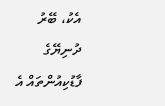އެކު، ބޭރު ދުނިޔޭގެ ފާޑުކިއުންތައް އެ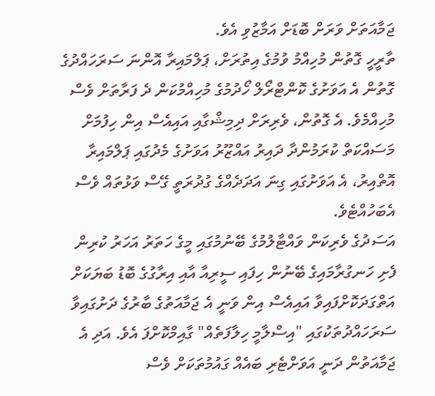ޖަމާއަތަށް ވަރަށް ބޮޑަށް އަމާޒުވި އެވެ.
ތާރީހީ ގޮތުން މުހިއްމު ވުމުގެ އިތުރަށް، ޕަލްމައިރާ އޮންނަ ސަރަހައްދުގެ ގޮތުން އެ އަވަށުގެ ކޮންޓްރޯލް ހޯދުމުގެ މުހިއްމުކަން ދެ ފަރާތަށް ވެސް މުހިއްމެވެ. އެ ގޮތުން، ވެރިރަށް ދިމިޝްގާއި އައިއެސް އިން ހިފުމަށް މަސައްކަތް ކުރަމުންދާ ދައިރު އައްޒޫރު އަވަށުގެ މެދުގައި ޕަލްމައިރާ އޮތްއިރު، އެ އަވަށުގައި ގިނަ އަދަދެއްގެ ގުދުރަތީ ގޭސް ވަޅުތައް ވެސް އެބަހުއްޓެވެ.
އަސަދުގެ ވެރިކަން ވައްޓާލުމުގެ ބޭނުމުގައި މީގެ ހަތަރު އަހަރު ކުރިން ފެށި ހަނގުރާމައިގެ ބޭނުން ހިފައި ސީރިއާ އާއި އިރާގުގެ ބޮޑު ބަޔަކަށް އަތްގަދަކޮށްފައިވާ އައިއެސް އިން ވަނީ އެ ޖަމާއަތުގެ ބާރުގެ ދަށުގައިވާ ސަރަހައްދުތަކުގައި "އިސްލާމީ ހިލާފަތެއް" ގާއިމްކޮށްފަ އެވެ. އަދި އެ ޖަމާއަތުން ދަނީ އަވަށްޓެރި ބައެއް ގައުމުތަކަށް ވެސް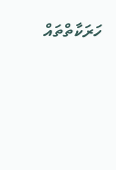ހަރަކާތްތައް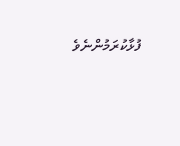ފުޅާކުރަމުންނެވެ